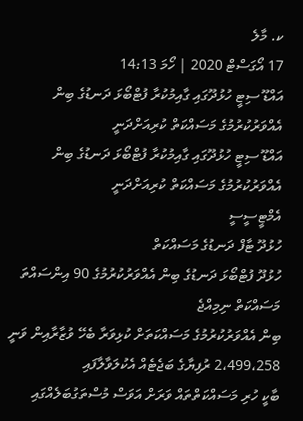ކ. މާލެ
17 އޯގަސްޓް 2020 | ހޯމަ 14:13
އައްޑޫ ސިޓީ ހުޅުދޫގައި ގާއިމުކުރާ ފުޓްބޯޅަ ދަނޑުގެ ބިން އެއްވަރުކުރުމުގެ މަސައްކަތް ކުރިއަށްދަނީ
އައްޑޫ ސިޓީ ހުޅުދޫގައި ގާއިމުކުރާ ފުޓްބޯޅަ ދަނޑުގެ ބިން އެއްވަރުކުރުމުގެ މަސައްކަތް ކުރިއަށްދަނީ
އެމްޓީސީސީ
ހުޅުދޫ ޓާފް ދަނޑުގެ މަސައްކަތް
ހުޅުދޫ ފުޓްބޯޅަ ދަނޑުގެ ބިން އެއްވަރުކުރުމުގެ 90 އިންސައްތަ މަސައްކަތް ނިމިއްޖެ
ބިން އެއްވަރުކުރުމުގެ މަސައްކަތަށް ކުޅިވަރާ ބެހޭ ވުޒާރާއިން ވަނީ 2،499،258 ރުފިޔާގެ ބަޖެޓެއް އެކުލަވާލާފައި
ބާކީ ހުރި މަސައްކަތްތައް ވަރަށް އަވަސް މުސްތަގުބަލެއްގައި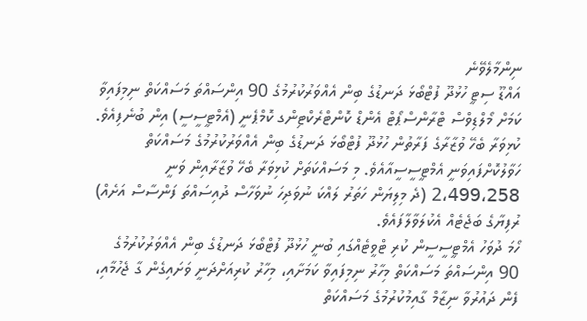ނިންމާލެވޭނެ
އައްޑޫ ސިޓީ ހުޅުދޫ ފުޓްބޯޅަ ދަނޑުގެ ބިން އެއްވަރުކުރުމުގެ 90 އިންސައްތަ މަސައްކަތް ނިމިފައިވާ ކަމަށް މޯލްޑިވްސް ޓްރާންސްޕޯޓް އެންޑް ކޮންޓްރެކްޓިންގ ކޮމްޕެނީ (އެމްޓީސީސީ) އިން ބުނެފިއެވެ.
ކުޅިވަރާ ބެހޭ ވުޒާރާގެ ފަރާތުން ހުޅުދޫ ފުޓްބޯޅަ ދަނޑުގެ ބިން އެއްވަރުކުރުމުގެ މަސައްކަތް ހަވާލުކޮށްފައިވަނީ އެމްޓީސީސީއާއެވެ. މި މަސައްކަތަށް ކުޅިވަރާ ބެހޭ ވުޒާރާއިން ވަނީ 2،499،258 (ދެ މިލިޔަން ހަތަރު ލައްކަ ނުވަދިހަ ނުވަހާސް ދުއިސައްތަ ފަންސާސް އަށެއް) ރުފިޔާގެ ބަޖެޓެއް އެކުލަވާލާފައެވެ.
ހޯމަ ދުވަހު އެމްޓީސީސީން ކުރި ޓްވީޓެއްގައި ބުނީ ހުޅުދޫ ފުޓްބޯޅަ ދަނޑުގެ ބިން އެއްވަރުކުރުމުގެ 90 އިންސައްތަ މަސައްކަތް މިހާރު ނިމިފައިވާ ކަމަށާއި، މިހާރު ކުރިއަށްދަނީ ވަށައިގެން ގާ ޖެހުމާއި، ފެން ދައުރުވާ ނިޒާމް ގާއިމުކުރުމުގެ މަސައްކަތް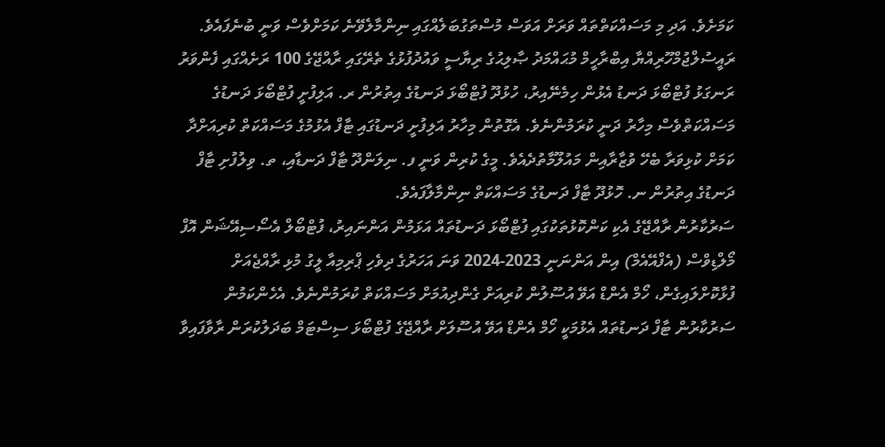ކަމަށެވެ. އަދި މި މަސައްކަތްތައް ވަރަށް އަވަސް މުސްތަގުބަލެއްގައި ނިންމާލެވޭނެ ކަމަށްވެސް ވަނީ ބުނެފައެވެ.
ރައީސުލްޖުމްހޫރިއްޔާ އިބްރާހީމް މުޙައްމަދު ޞާލިޙުގެ ރިޔާސީ ވައުދުފުޅުގެ ތެރޭގައި ރާއްޖޭގެ 100 ރަށެއްގައި ފެންވަރު ރަނގަޅު ފުޓްބޯޅަ ދަނޑު އެޅުން ހިމެނޭއިރު، ހުޅުދޫ ފުޓްބޯޅަ ދަނޑުގެ އިތުރުން ރ. އަލިފުށީ ފުޓްބޯޅަ ދަނޑުގެ މަސައްކަތްވެސް މިހާރު ދަނީ ކުރަމުންނެވެ. އެގޮތުން މިހާރު އަލިފުށީ ދަނޑުގައި ޓާފް އެޅުމުގެ މަސައްކަތް ކުރިއަށްދާ ކަމަށް ކުޅިވަރާ ބެހޭ ވުޒާރާއިން މައުލޫމާތުދެއެވެ. މީގެ ކުރިން ވަނީ ފ. ނިލަންދޫ ޓާފް ދަނޑާއި، ތ. ވިލުފުށި ޓާފް ދަނޑުގެ އިތުރުން ނ. ހޮޅުދޫ ޓާފް ދަނޑުގެ މަސައްކަތް ނިންމާލާފައެވެ.
ސަރުކާރުން ރާއްޖޭގެ އެކި ކަންކޮޅުތަކުގައި ފުޓްބޯޅަ ދަނޑުތައް އަޅަމުން އަންނައިރު، ފުޓްބޯލް އެސޯސިއޭޝަން އޮފް މޯލްޑިވްސް (އެފްއޭއެމް) އިން އަންނަނީ 2023-2024 ވަނަ އަހަރުގެ ދިވެހި ޕްރިމިއާ ލީގު މުޅި ރާއްޖެއަށް ފުޅާކޮށްލައިގެން، ހޯމް އެންޑް އަވޭ އުސޫލުން ކުރިއަށް ގެންދިއުމަށް މަސައްކަތް ކުރަމުންނެވެ. އެހެންކަމުން ސަރުކާރުން ޓާފް ދަނޑުތައް އެޅުމަކީ ހޯމް އެންޑް އަވޭ އުސޫލަށް ރާއްޖޭގެ ފުޓްބޯޅަ ސިސްޓަމް ބަދަލުކުރަން ރާވާފައިވާ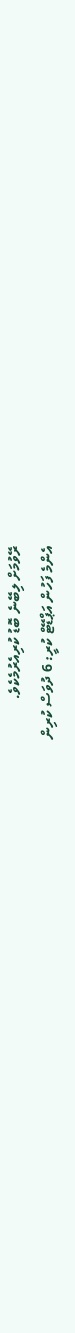ރޭވުމަށް ލިބޭނެ ބޮޑު ކުރިއެރުމެކެވެ.
އެންމެ ފަހުން އަޕްޑޭޓް ކުރީ: 6 ދުވަސް ކުރިން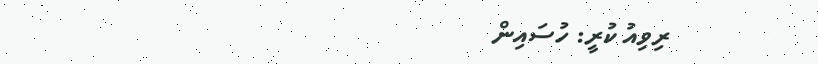ރިވިއު ކުރީ: ހުސައިން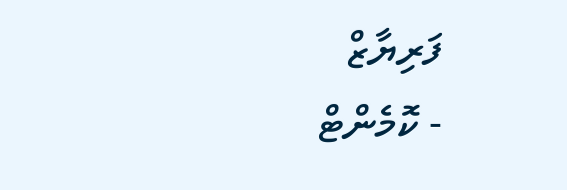ފަރިޔާޒް
- ކޮމެންޓް